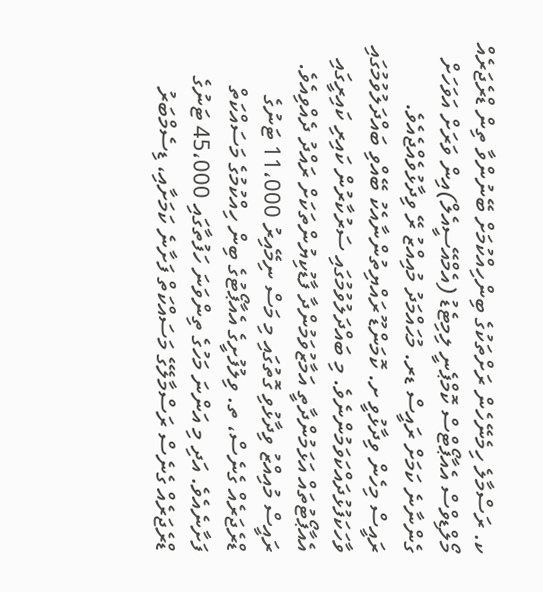ކ. ރަސްމާލެ ހިމެނޭހެން ރަށްތަކުގެ ބިންހިއްކުމަށް ބޭނުންވާ ތިން ޑްރެޖަރެއް މޯލްޑިވްސް އެއާޕޯޓްސް ކޮމްޕެނީ ލިމިޓެޑު (އެމްއޭސީއެލް)އިން ވަރަށް އަވަހަށް ގެންނާނެ ކަމަށް ރައީސް ޑރ. މުޙައްމަދު މުއިއްޒު ރޭ ވިދާޅުވެއްޖެއެވެ.
ރައީސް މިހެން ވިދާޅުވީ ށ. ކޮމަންޑޫ ރައްޔިތުންނާއެކު ބޭއްވި ބައްދަލުވުމުގައި ވާހަކަފުޅުދައްކަވަމުންނެވެ. މި ބައްދަލުވުމުގައި ސަރުކާރުން ކައިރި ކައިރީގައި އެއާޕޯޓުތައް އަޅަމުންދާތީ އަމާޒުވަމުންދާ ފާޑުކިޔުންތަކަށް ރައްދު ދެއްވިއެވެ.
ރައީސް މުއިއްޒު ވިދާޅުވި ގޮތުގައި މި މަސް ނިމޭއިރު 11،000 ޓަނުގެ ޑްރެޖަރެއް ގެނެސް، ތ. ވިލުފުށީގެ އެއާޕޯޓުގެ ބިން ހިއްކުމުގެ މަސައްކަތް ފަށާނެއެވެ. އަދި މި އަންނަ މަހުގެ ތިންވަނަ ހަފުތާގައި 45،000 ޓަނުގެ ޑްރެޖަރެއް ގެނެސް ރަސްމާލޭގެ މަސައްކަތް ފަށާނެ ކަމަށާއި، ޑިސެމްބަރު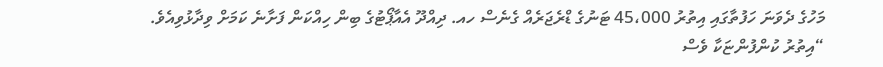މަހުގެ ދެވަނަ ހަފުތާގައި އިތުރު 45،000 ޓަނުގެ ޑްރެޖަރެއް ގެނެސް ހއ. ދިއްދޫ އެއާޕޯޓުގެ ބިން ހިއްކަން ފަށާނެ ކަމަށް ވިދާޅުވިއެވެ.
“އިތުރު ކުންފުންޏަކާ ވެސް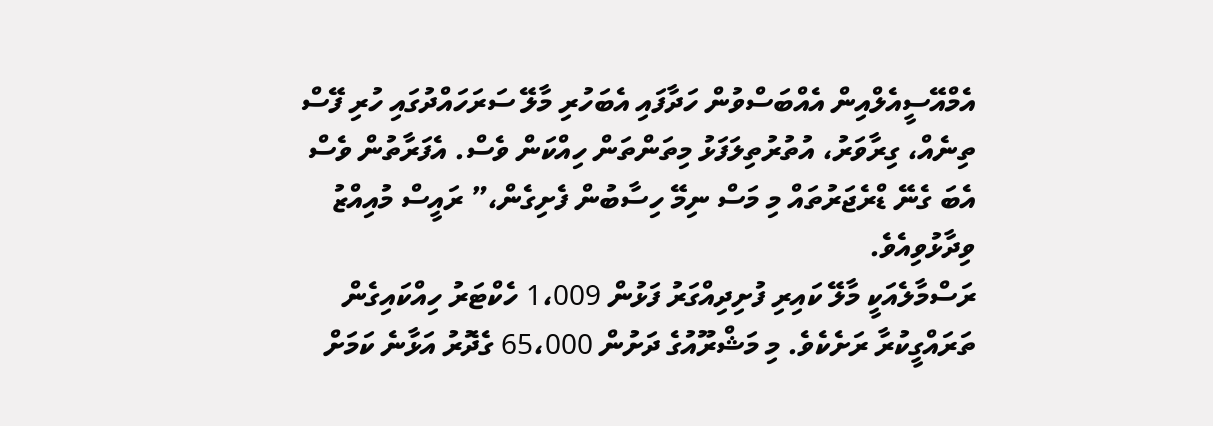އެމްއޭސީއެލްއިން އެއްބަސްވުން ހަދާފައި އެބަހުރި މާލޭ ސަރަހައްދުގައި ހުރި ފޭސް ތިނެއް، ގިރާވަރު، އުތުރުތިލަފަޅު މިތަންތަން ހިއްކަން ވެސް. އެފަރާތުން ވެސް އެބަ ގެނޭ ޑްރެޖަރުތައް މި މަސް ނިމޭ ހިސާބުން ފެށިގެން،” ރައީސް މުއިއްޒު ވިދާޅުވިއެވެ.
ރަސްމާލެއަކީ މާލޭ ކައިރި ފުށިދިއްގަރު ފަޅުން 1،009 ހެކްޓަރު ހިއްކައިގެން ތަރައްގީކުރާ ރަށެކެވެ. މި މަޝްރޫއުގެ ދަށުން 65،000 ގެދޮރު އަޅާނެ ކަމަށް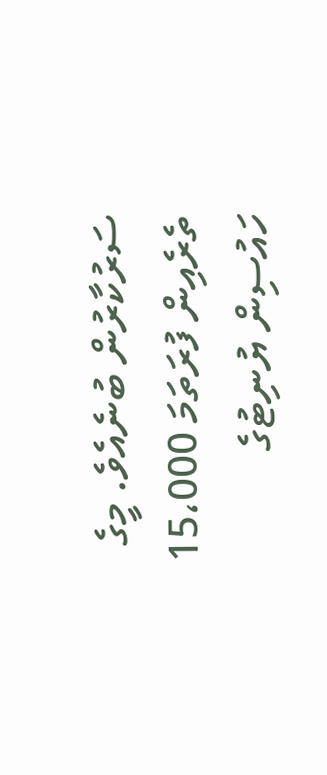ސަރުކާރުން ބުނެއެވެ. މީގެ ތެރެއިން ފުރަތަމަ 15،000 ހައުސިން ޔުނިޓުގެ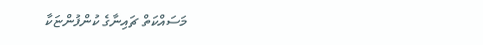މަސައްކަތް ޗައިނާގެ ކުންފުންޏަކާ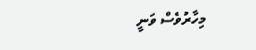މިހާރުވެސް ވަނީ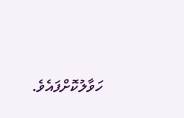ހަވާލުކޮށްފައެވެ.